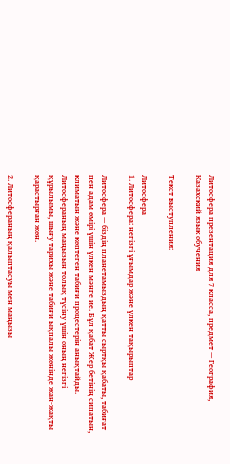Литосфера презентация для 7 класса, предмет — География, Казахский язык обучения

Текст выступления:

Литосфера
1. Литосфера: негізгі ұғымдар және үлкен тақырыптар

Литосфера — біздің планетамыздың қатты сыртқы қабаты, табиғат пен адам өмірі үшін үлкен мәнге ие. Бұл қабат Жер бетінің сипатын, климатын және көптеген табиғи процестерін анықтайды. Литосфераның маңызын толық түсіну үшін оның негізгі құрылымы, шығу тарихы және табиғи ықпалы жөнінде жан-жақты қарастырған жөн.

2. Литосфераның қалыптасуы мен маңызы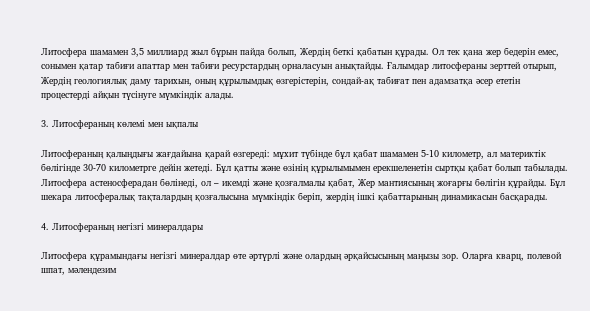Литосфера шамамен 3,5 миллиард жыл бұрын пайда болып, Жердің беткі қабатын құрады. Ол тек қана жер бедерін емес, сонымен қатар табиғи апаттар мен табиғи ресурстардың орналасуын анықтайды. Ғалымдар литосфераны зерттей отырып, Жердің геологиялық даму тарихын, оның құрылымдық өзгерістерін, сондай-ақ табиғат пен адамзатқа әсер ететін процестерді айқын түсінуге мүмкіндік алады.

3. Литосфераның көлемі мен ықпалы

Литосфераның қалыңдығы жағдайына қарай өзгереді: мұхит түбінде бұл қабат шамамен 5-10 километр, ал материктік бөлігінде 30-70 километрге дейін жетеді. Бұл қатты және өзінің құрылымымен ерекшеленетін сыртқы қабат болып табылады. Литосфера астеносферадан бөлінеді, ол – икемді және қозғалмалы қабат, Жер мантиясының жоғарғы бөлігін құрайды. Бұл шекара литосфералық тақталардың қозғалысына мүмкіндік беріп, жердің ішкі қабаттарының динамикасын басқарады.

4. Литосфераның негізгі минералдары

Литосфера құрамындағы негізгі минералдар өте әртүрлі және олардың әрқайсысының маңызы зор. Оларға кварц, полевой шпат, мәлендезим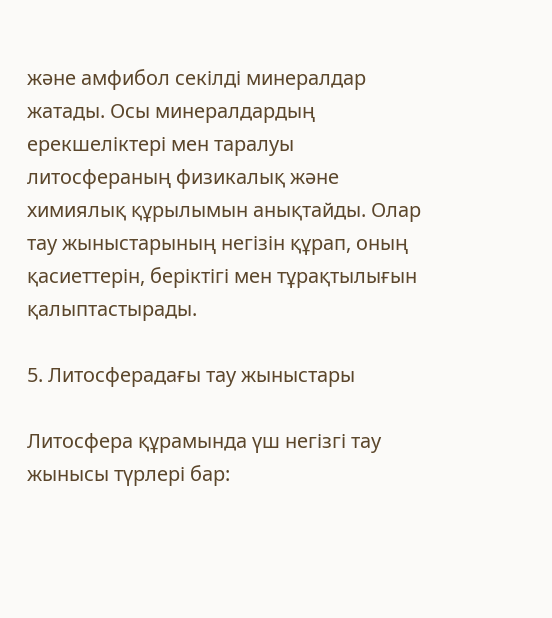және амфибол секілді минералдар жатады. Осы минералдардың ерекшеліктері мен таралуы литосфераның физикалық және химиялық құрылымын анықтайды. Олар тау жыныстарының негізін құрап, оның қасиеттерін, беріктігі мен тұрақтылығын қалыптастырады.

5. Литосферадағы тау жыныстары

Литосфера құрамында үш негізгі тау жынысы түрлері бар: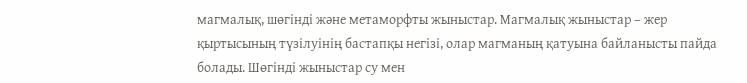магмалық, шөгінді және метаморфты жыныстар. Магмалық жыныстар – жер қыртысының түзілуінің бастапқы негізі, олар магманың қатуына байланысты пайда болады. Шөгінді жыныстар су мен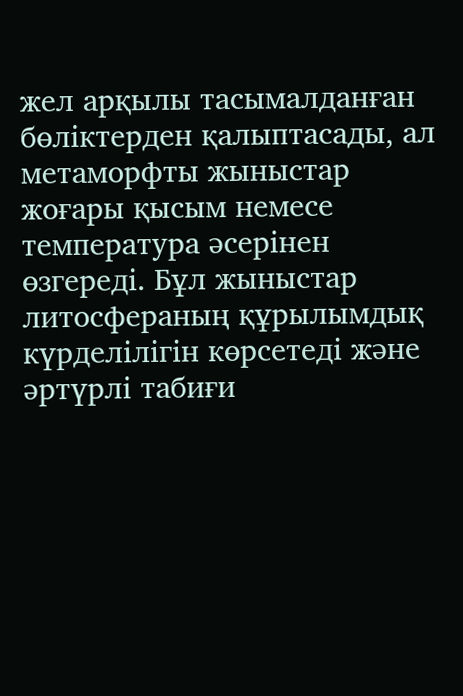жел арқылы тасымалданған бөліктерден қалыптасады, ал метаморфты жыныстар жоғары қысым немесе температура әсерінен өзгереді. Бұл жыныстар литосфераның құрылымдық күрделілігін көрсетеді және әртүрлі табиғи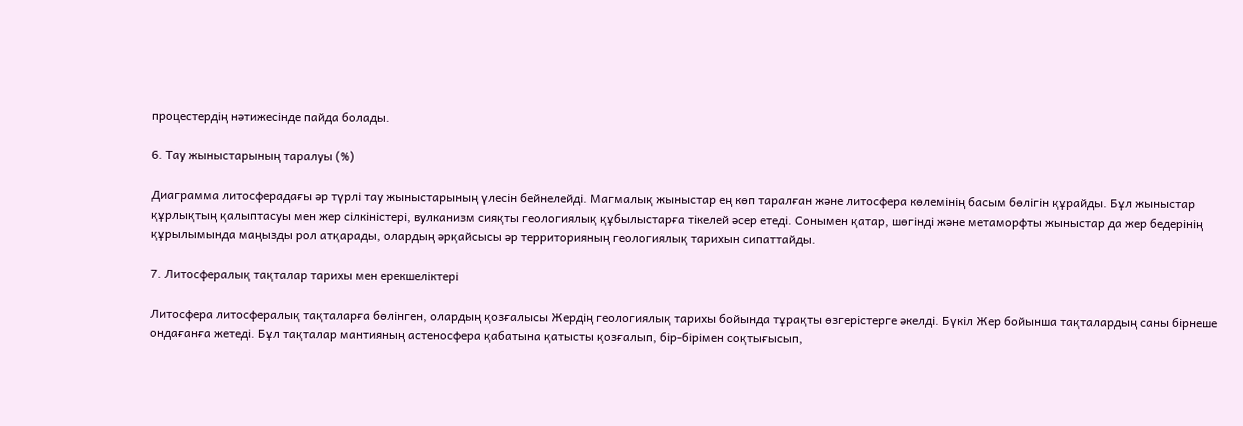процестердің нәтижесінде пайда болады.

6. Тау жыныстарының таралуы (%)

Диаграмма литосферадағы әр түрлі тау жыныстарының үлесін бейнелейді. Магмалық жыныстар ең көп таралған және литосфера көлемінің басым бөлігін құрайды. Бұл жыныстар құрлықтың қалыптасуы мен жер сілкіністері, вулканизм сияқты геологиялық құбылыстарға тікелей әсер етеді. Сонымен қатар, шөгінді және метаморфты жыныстар да жер бедерінің құрылымында маңызды рол атқарады, олардың әрқайсысы әр территорияның геологиялық тарихын сипаттайды.

7. Литосфералық тақталар тарихы мен ерекшеліктері

Литосфера литосфералық тақталарға бөлінген, олардың қозғалысы Жердің геологиялық тарихы бойында тұрақты өзгерістерге әкелді. Бүкіл Жер бойынша тақталардың саны бірнеше ондағанға жетеді. Бұл тақталар мантияның астеносфера қабатына қатысты қозғалып, бір-бірімен соқтығысып,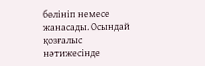бөлініп немесе жанасады. Осындай қозғалыс нәтижесінде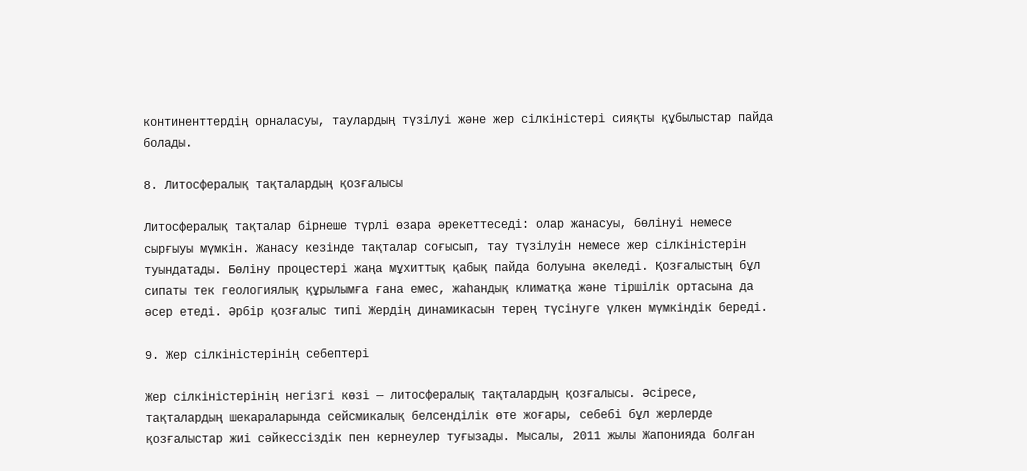континенттердің орналасуы, таулардың түзілуі және жер сілкіністері сияқты құбылыстар пайда болады.

8. Литосфералық тақталардың қозғалысы

Литосфералық тақталар бірнеше түрлі өзара әрекеттеседі: олар жанасуы, бөлінуі немесе сырғыуы мүмкін. Жанасу кезінде тақталар соғысып, тау түзілуін немесе жер сілкіністерін туындатады. Бөліну процестері жаңа мұхиттық қабық пайда болуына әкеледі. Қозғалыстың бұл сипаты тек геологиялық құрылымға ғана емес, жаһандық климатқа және тіршілік ортасына да әсер етеді. Әрбір қозғалыс типі Жердің динамикасын терең түсінуге үлкен мүмкіндік береді.

9. Жер сілкіністерінің себептері

Жер сілкіністерінің негізгі көзі — литосфералық тақталардың қозғалысы. Әсіресе, тақталардың шекараларында сейсмикалық белсенділік өте жоғары, себебі бұл жерлерде қозғалыстар жиі сәйкессіздік пен кернеулер туғызады. Мысалы, 2011 жылы Жапонияда болған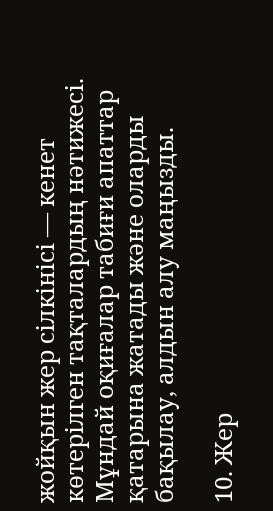жойқын жер сілкінісі — кенет көтерілген тақталардың нәтижесі. Мұндай оқиғалар табиғи апаттар қатарына жатады және оларды бақылау, алдын алу маңызды.

10. Жер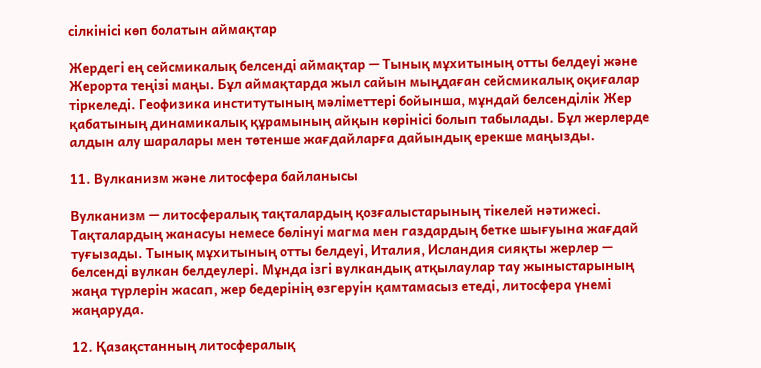сілкінісі көп болатын аймақтар

Жердегі ең сейсмикалық белсенді аймақтар — Тынық мұхитының отты белдеуі және Жерорта теңізі маңы. Бұл аймақтарда жыл сайын мыңдаған сейсмикалық оқиғалар тіркеледі. Геофизика институтының мәліметтері бойынша, мұндай белсенділік Жер қабатының динамикалық құрамының айқын көрінісі болып табылады. Бұл жерлерде алдын алу шаралары мен төтенше жағдайларға дайындық ерекше маңызды.

11. Вулканизм және литосфера байланысы

Вулканизм — литосфералық тақталардың қозғалыстарының тікелей нәтижесі. Тақталардың жанасуы немесе бөлінуі магма мен газдардың бетке шығуына жағдай туғызады. Тынық мұхитының отты белдеуі, Италия, Исландия сияқты жерлер — белсенді вулкан белдеулері. Мұнда ізгі вулкандық атқылаулар тау жыныстарының жаңа түрлерін жасап, жер бедерінің өзгеруін қамтамасыз етеді, литосфера үнемі жаңаруда.

12. Қазақстанның литосфералық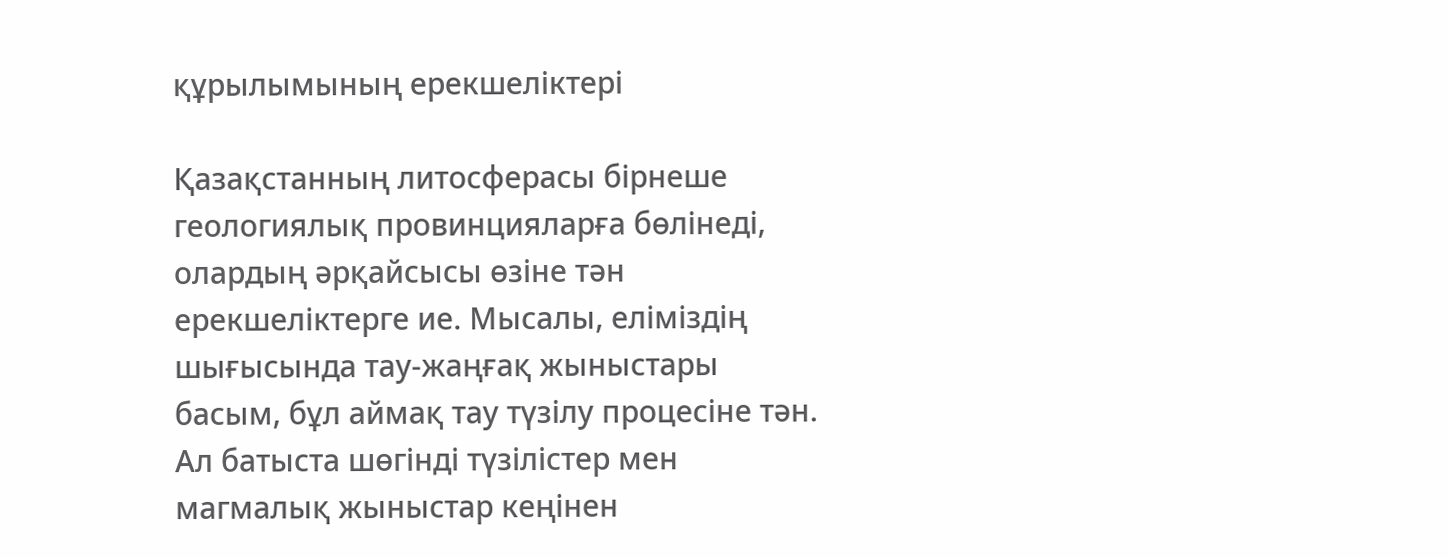құрылымының ерекшеліктері

Қазақстанның литосферасы бірнеше геологиялық провинцияларға бөлінеді, олардың әрқайсысы өзіне тән ерекшеліктерге ие. Мысалы, еліміздің шығысында тау-жаңғақ жыныстары басым, бұл аймақ тау түзілу процесіне тән. Ал батыста шөгінді түзілістер мен магмалық жыныстар кеңінен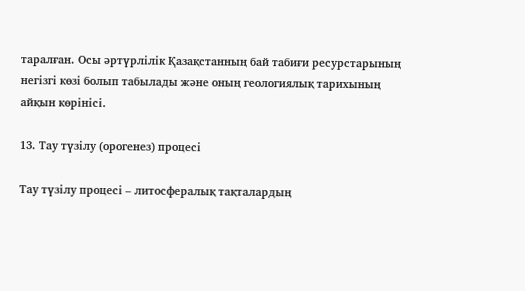таралған. Осы әртүрлілік Қазақстанның бай табиғи ресурстарының негізгі көзі болып табылады және оның геологиялық тарихының айқын көрінісі.

13. Тау түзілу (орогенез) процесі

Тау түзілу процесі – литосфералық тақталардың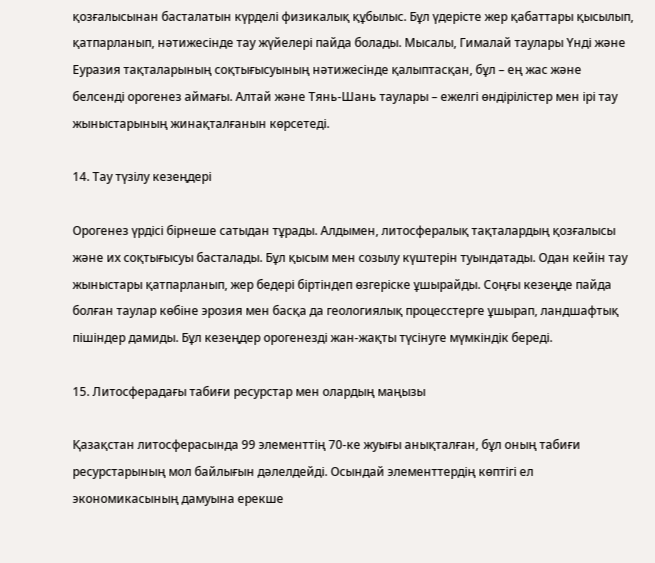қозғалысынан басталатын күрделі физикалық құбылыс. Бұл үдерісте жер қабаттары қысылып, қатпарланып, нәтижесінде тау жүйелері пайда болады. Мысалы, Гималай таулары Үнді және Еуразия тақталарының соқтығысуының нәтижесінде қалыптасқан, бұл – ең жас және белсенді орогенез аймағы. Алтай және Тянь-Шань таулары – ежелгі өндірілістер мен ірі тау жыныстарының жинақталғанын көрсетеді.

14. Тау түзілу кезеңдері

Орогенез үрдісі бірнеше сатыдан тұрады. Алдымен, литосфералық тақталардың қозғалысы және их соқтығысуы басталады. Бұл қысым мен созылу күштерін туындатады. Одан кейін тау жыныстары қатпарланып, жер бедері біртіндеп өзгеріске ұшырайды. Соңғы кезеңде пайда болған таулар көбіне эрозия мен басқа да геологиялық процесстерге ұшырап, ландшафтық пішіндер дамиды. Бұл кезеңдер орогенезді жан-жақты түсінуге мүмкіндік береді.

15. Литосферадағы табиғи ресурстар мен олардың маңызы

Қазақстан литосферасында 99 элементтің 70-ке жуығы анықталған, бұл оның табиғи ресурстарының мол байлығын дәлелдейді. Осындай элементтердің көптігі ел экономикасының дамуына ерекше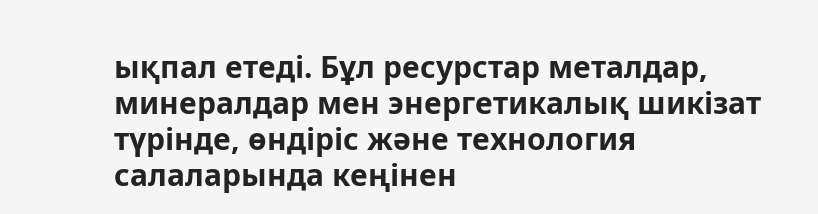ықпал етеді. Бұл ресурстар металдар, минералдар мен энергетикалық шикізат түрінде, өндіріс және технология салаларында кеңінен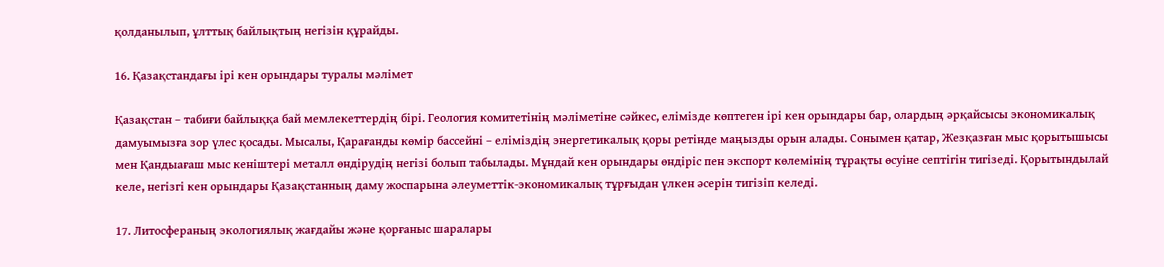қолданылып, ұлттық байлықтың негізін құрайды.

16. Қазақстандағы ірі кен орындары туралы мәлімет

Қазақстан – табиғи байлыққа бай мемлекеттердің бірі. Геология комитетінің мәліметіне сәйкес, елімізде көптеген ірі кен орындары бар, олардың әрқайсысы экономикалық дамуымызға зор үлес қосады. Мысалы, Қарағанды көмір бассейні – еліміздің энергетикалық қоры ретінде маңызды орын алады. Сонымен қатар, Жезқазған мыс қорытышысы мен Қандыағаш мыс кеніштері металл өндірудің негізі болып табылады. Мұндай кен орындары өндіріс пен экспорт көлемінің тұрақты өсуіне септігін тигізеді. Қорытындылай келе, негізгі кен орындары Қазақстанның даму жоспарына әлеуметтік-экономикалық тұрғыдан үлкен әсерін тигізіп келеді.

17. Литосфераның экологиялық жағдайы және қорғаныс шаралары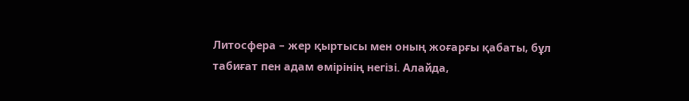Литосфера – жер қыртысы мен оның жоғарғы қабаты, бұл табиғат пен адам өмірінің негізі. Алайда,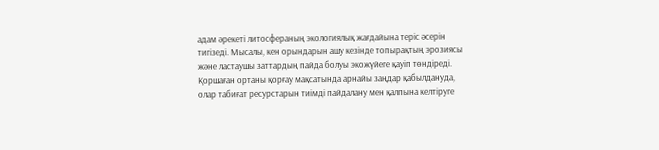адам әрекеті литосфераның экологиялық жағдайына теріс әсерін тигізеді. Мысалы, кен орындарын ашу кезінде топырақтың эрозиясы және ластаушы заттардың пайда болуы экожүйеге қауіп төндіреді. Қоршаған ортаны қорғау мақсатында арнайы заңдар қабылдануда, олар табиғат ресурстарын тиімді пайдалану мен қалпына келтіруге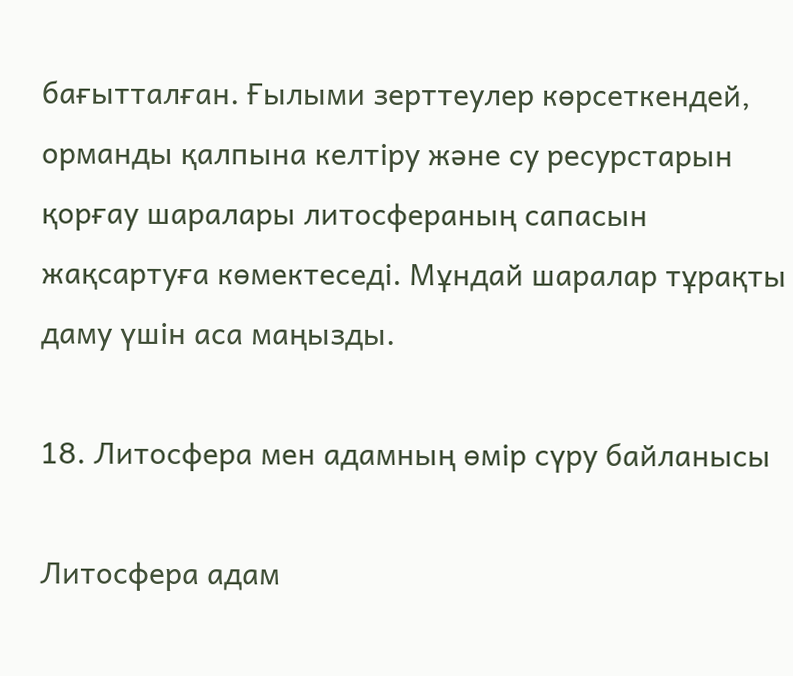бағытталған. Ғылыми зерттеулер көрсеткендей, орманды қалпына келтіру және су ресурстарын қорғау шаралары литосфераның сапасын жақсартуға көмектеседі. Мұндай шаралар тұрақты даму үшін аса маңызды.

18. Литосфера мен адамның өмір сүру байланысы

Литосфера адам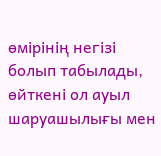өмірінің негізі болып табылады, өйткені ол ауыл шаруашылығы мен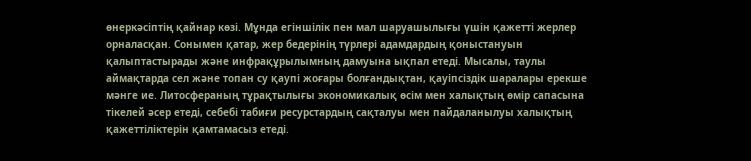өнеркәсіптің қайнар көзі. Мұнда егіншілік пен мал шаруашылығы үшін қажетті жерлер орналасқан. Сонымен қатар, жер бедерінің түрлері адамдардың қоныстануын қалыптастырады және инфрақұрылымның дамуына ықпал етеді. Мысалы, таулы аймақтарда сел және топан су қаупі жоғары болғандықтан, қауіпсіздік шаралары ерекше мәнге ие. Литосфераның тұрақтылығы экономикалық өсім мен халықтың өмір сапасына тікелей әсер етеді, себебі табиғи ресурстардың сақталуы мен пайдаланылуы халықтың қажеттіліктерін қамтамасыз етеді.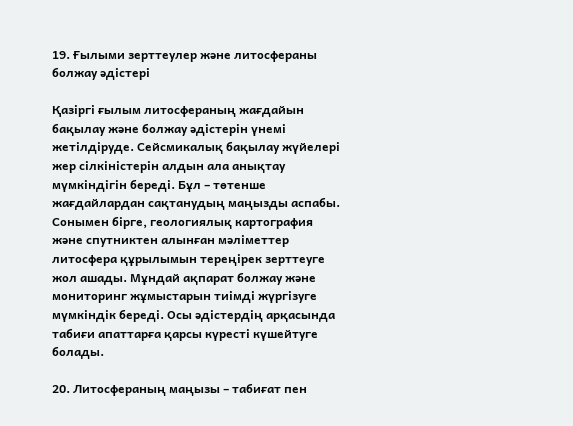19. Ғылыми зерттеулер және литосфераны болжау әдістері

Қазіргі ғылым литосфераның жағдайын бақылау және болжау әдістерін үнемі жетілдіруде. Сейсмикалық бақылау жүйелері жер сілкіністерін алдын ала анықтау мүмкіндігін береді. Бұл – төтенше жағдайлардан сақтанудың маңызды аспабы. Сонымен бірге, геологиялық картография және спутниктен алынған мәліметтер литосфера құрылымын тереңірек зерттеуге жол ашады. Мұндай ақпарат болжау және мониторинг жұмыстарын тиімді жүргізуге мүмкіндік береді. Осы әдістердің арқасында табиғи апаттарға қарсы күресті күшейтуге болады.

20. Литосфераның маңызы – табиғат пен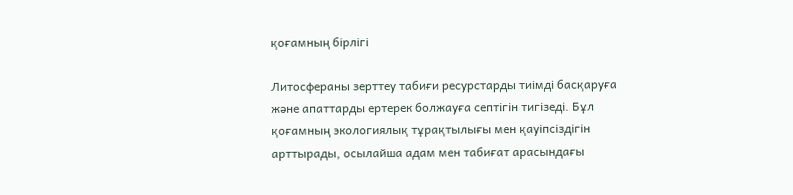қоғамның бірлігі

Литосфераны зерттеу табиғи ресурстарды тиімді басқаруға және апаттарды ертерек болжауға септігін тигізеді. Бұл қоғамның экологиялық тұрақтылығы мен қауіпсіздігін арттырады, осылайша адам мен табиғат арасындағы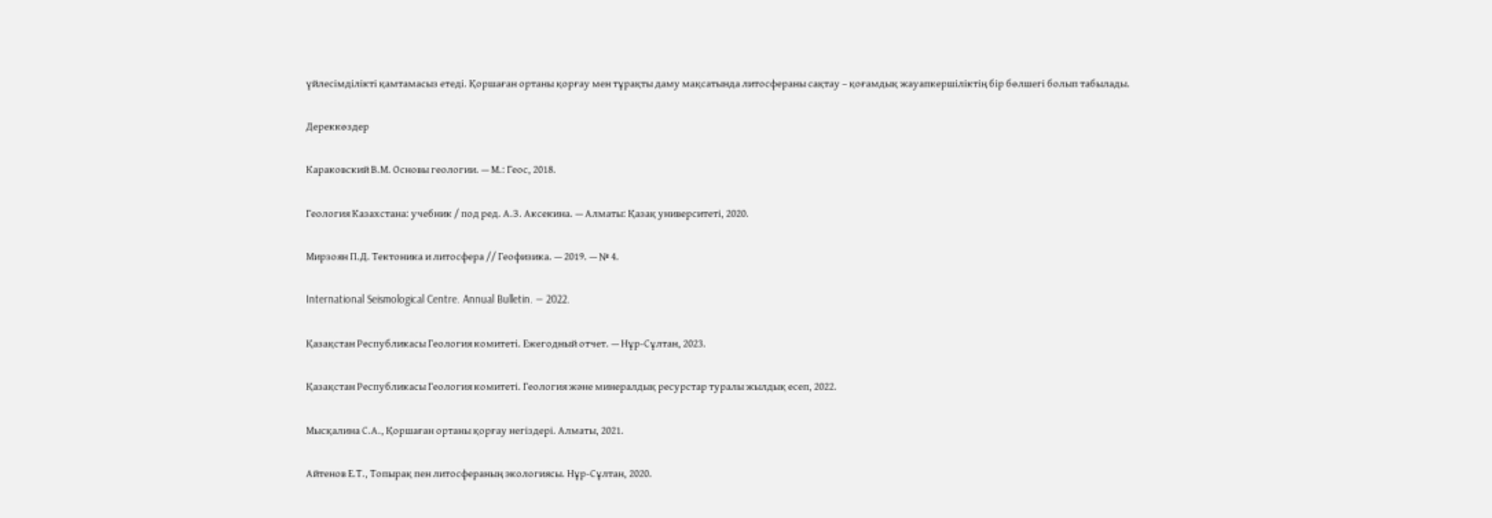үйлесімділікті қамтамасыз етеді. Қоршаған ортаны қорғау мен тұрақты даму мақсатында литосфераны сақтау – қоғамдық жауапкершіліктің бір бөлшегі болып табылады.

Дереккөздер

Караковский В.М. Основы геологии. — М.: Геос, 2018.

Геология Казахстана: учебник / под ред. А.З. Аксекина. — Алматы: Қазақ университеті, 2020.

Мирзоян П.Д. Тектоника и литосфера // Геофизика. — 2019. — № 4.

International Seismological Centre. Annual Bulletin. — 2022.

Қазақстан Республикасы Геология комитеті. Ежегодный отчет. — Нұр-Сұлтан, 2023.

Қазақстан Республикасы Геология комитеті. Геология және минералдық ресурстар туралы жылдық есеп, 2022.

Мысқалина С.А., Қоршаған ортаны қорғау негіздері. Алматы, 2021.

Айтенов Е.Т., Топырақ пен литосфераның экологиясы. Нұр-Сұлтан, 2020.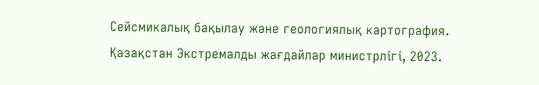Сейсмикалық бақылау және геологиялық картография. Қазақстан Экстремалды жағдайлар министрлігі, 2023.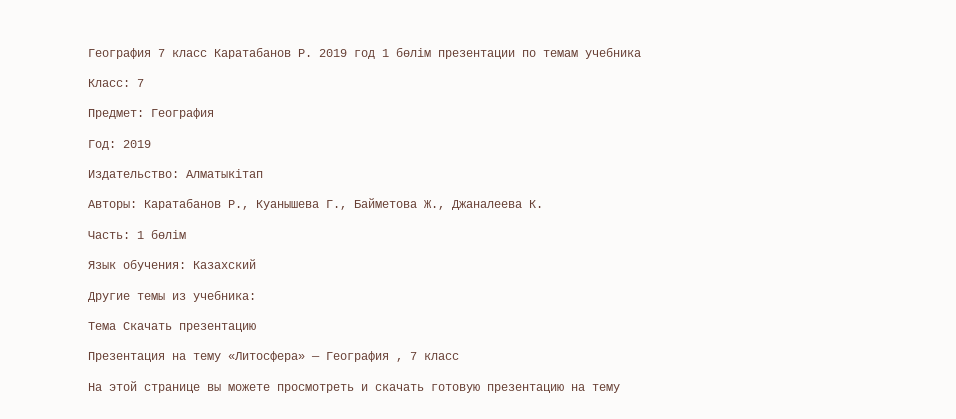География 7 класс Каратабанов Р. 2019 год 1 бөлім презентации по темам учебника

Класс: 7

Предмет: География

Год: 2019

Издательство: Алматыкітап

Авторы: Каратабанов Р., Куанышева Г., Байметова Ж., Джаналеева К.

Часть: 1 бөлім

Язык обучения: Казахский

Другие темы из учебника:

Тема Скачать презентацию

Презентация на тему «Литосфера» — География , 7 класс

На этой странице вы можете просмотреть и скачать готовую презентацию на тему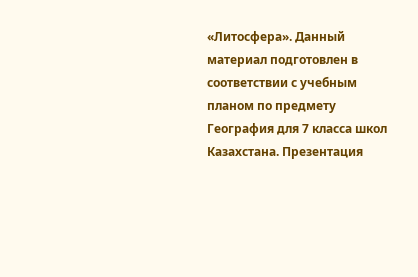«Литосфера». Данный материал подготовлен в соответствии с учебным планом по предмету География для 7 класса школ Казахстана. Презентация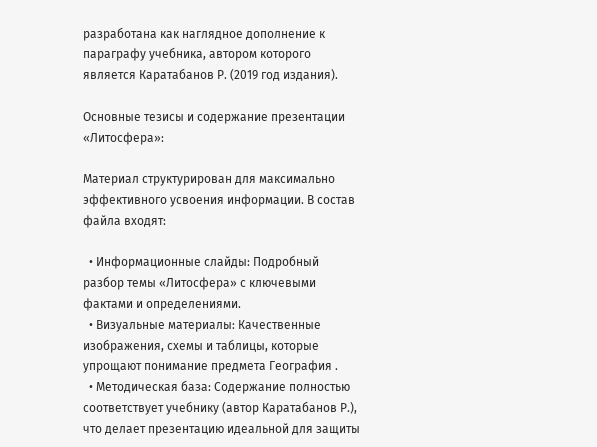разработана как наглядное дополнение к параграфу учебника, автором которого является Каратабанов Р. (2019 год издания).

Основные тезисы и содержание презентации «Литосфера»:

Материал структурирован для максимально эффективного усвоения информации. В состав файла входят:

  • Информационные слайды: Подробный разбор темы «Литосфера» с ключевыми фактами и определениями.
  • Визуальные материалы: Качественные изображения, схемы и таблицы, которые упрощают понимание предмета География .
  • Методическая база: Содержание полностью соответствует учебнику (автор Каратабанов Р.), что делает презентацию идеальной для защиты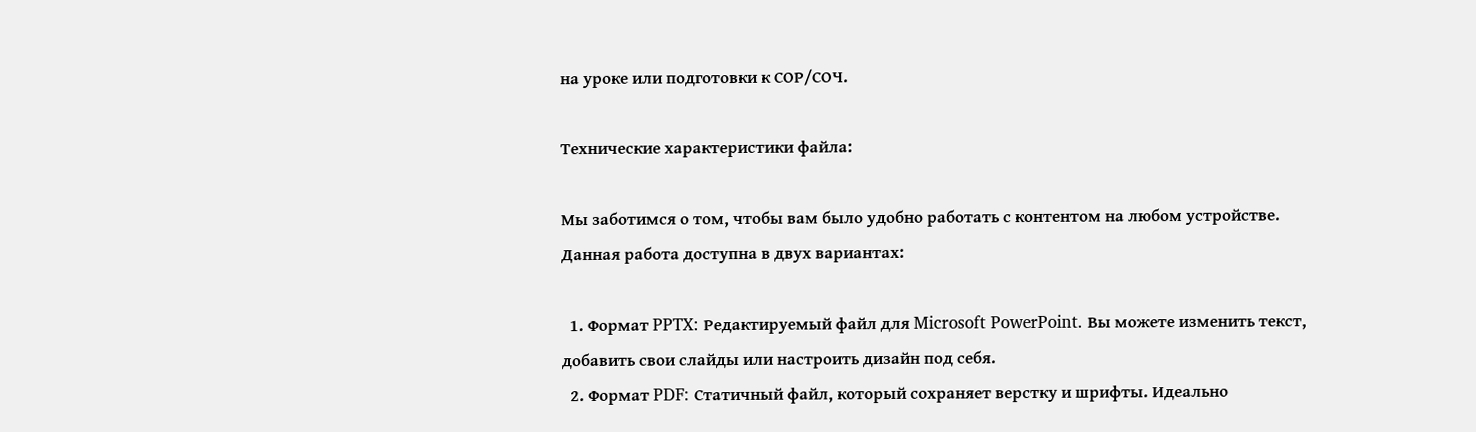на уроке или подготовки к СОР/СОЧ.

Технические характеристики файла:

Мы заботимся о том, чтобы вам было удобно работать с контентом на любом устройстве. Данная работа доступна в двух вариантах:

  1. Формат PPTX: Редактируемый файл для Microsoft PowerPoint. Вы можете изменить текст, добавить свои слайды или настроить дизайн под себя.
  2. Формат PDF: Статичный файл, который сохраняет верстку и шрифты. Идеально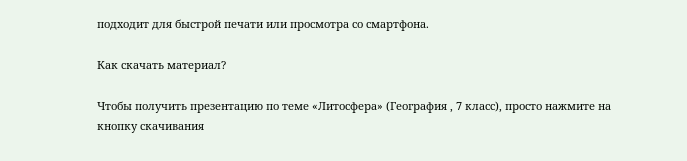подходит для быстрой печати или просмотра со смартфона.

Как скачать материал?

Чтобы получить презентацию по теме «Литосфера» (География , 7 класс), просто нажмите на кнопку скачивания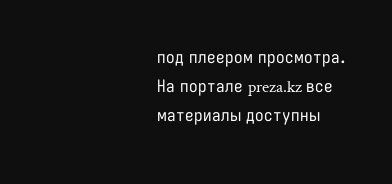под плеером просмотра. На портале preza.kz все материалы доступны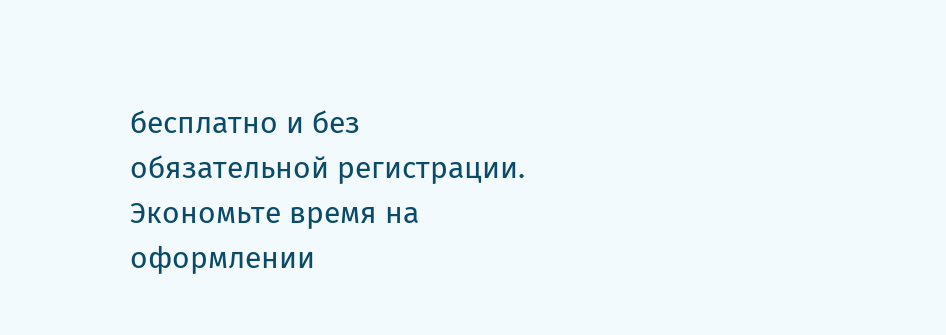бесплатно и без обязательной регистрации. Экономьте время на оформлении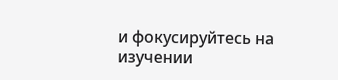и фокусируйтесь на изучении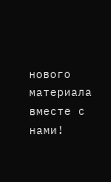нового материала вместе с нами!